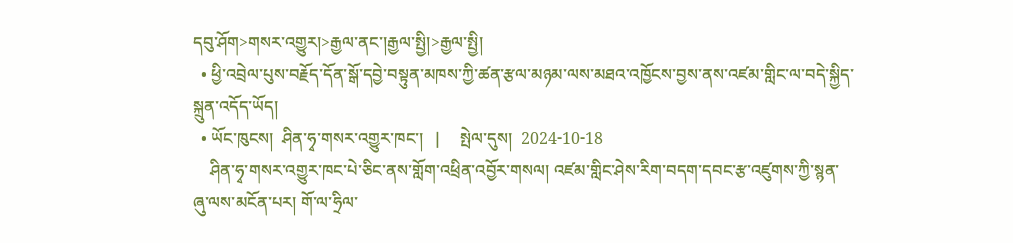དབུ་ཤོག>གསར་འགྱུར།>རྒྱལ་ནང་།རྒྱལ་སྤྱི།>རྒྱལ་སྤྱི།
  • ཕྱི་འབྲེལ་པུས་བརྗོད་དོན་སྒོ་དབྱེ་བསྟུན་མཁས་ཀྱི་ཚན་རྩལ་མཉམ་ལས་མཐའ་འཁྱོངས་བྱས་ནས་འཛམ་གླིང་ལ་བདེ་སྐྱིད་སྐྲུན་འདོད་ཡོད།
  • ཡོང་ཁུངས།  ཤིན་ཧྭ་གསར་འགྱུར་ཁང་།   |     སྤེལ་དུས།  2024-10-18
    ཤིན་ཧྭ་གསར་འགྱུར་ཁང་པེ་ཅིང་ནས་གློག་འཕྲིན་འབྱོར་གསལ། འཛམ་གླིང་ཤེས་རིག་བདག་དབང་རྩ་འཛུགས་ཀྱི་སྙན་ཞུ་ལས་མངོན་པར། གོ་ལ་ཧྲིལ་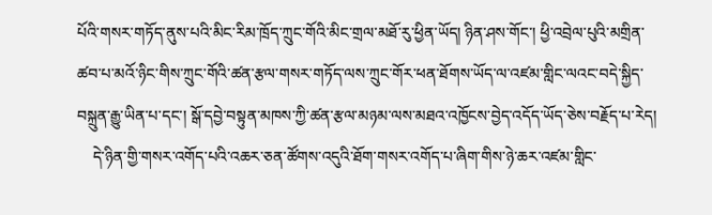པོའི་གསར་གཏོད་ནུས་པའི་མིང་རིམ་ཁྲོད་ཀྲུང་གོའི་མིང་གྲལ་མཐོ་རུ་ཕྱིན་ཡོད། ཉིན་ཤས་གོང་། ཕྱི་འབྲེལ་པུའི་མགྲིན་ཚབ་པ་མའོ་ཉིང་གིས་ཀྲུང་གོའི་ཚན་རྩལ་གསར་གཏོད་ལས་ཀྲུང་གོར་ཕན་ཐོགས་ཡོད་ལ་འཛམ་གླིང་ལའང་བདེ་སྐྱིད་བསྐྲུན་རྒྱུ་ཡིན་པ་དང་། སྒོ་དབྱེ་བསྟུན་མཁས་ཀྱི་ཚན་རྩལ་མཉམ་ལས་མཐའ་འཁྱོངས་བྱེད་འདོད་ཡོད་ཅེས་བརྗོད་པ་རེད།
    དེ་ཉིན་གྱི་གསར་འགོད་པའི་འཆར་ཅན་ཚོགས་འདུའི་ཐོག་གསར་འགོད་པ་ཞིག་གིས་ཉེ་ཆར་འཛམ་གླིང་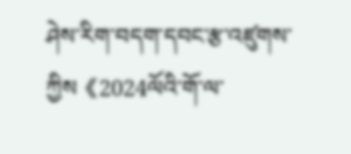ཤེས་རིག་བདག་དབང་རྩ་འཛུགས་ཀྱིས《2024ལོའི་གོ་ལ་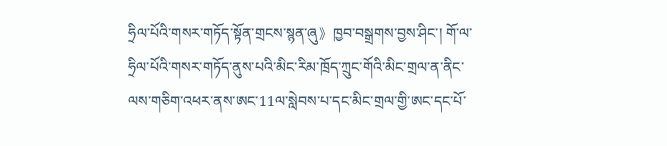ཧྲིལ་པོའི་གསར་གཏོད་སྟོན་གྲངས་སྙན་ཞུ》ཁྱབ་བསྒྲགས་བྱས་ཤིང་། གོ་ལ་ཧྲིལ་པོའི་གསར་གཏོད་ནུས་པའི་མིང་རིམ་ཁྲོད་ཀྲུང་གོའི་མིང་གྲལ་ན་ནིང་ལས་གཅིག་འཕར་ནས་ཨང་11ལ་སླེབས་པ་དང་མིང་གྲལ་གྱི་ཨང་དང་པོ་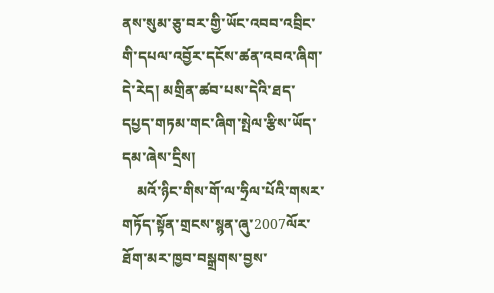ནས་སུམ་ཅུ་བར་གྱི་ཡོང་འབབ་འབྲིང་གི་དཔལ་འབྱོར་དངོས་ཚན་འབའ་ཞིག་དེ་རེད། མགྲིན་ཚབ་པས་དེའི་ཐད་དཔྱད་གཏམ་གང་ཞིག་སྤེལ་རྩིས་ཡོད་དམ་ཞེས་དྲིས།
    མའོ་ཉིང་གིས་གོ་ལ་ཧྲིལ་པོའི་གསར་གཏོད་སྟོན་གྲངས་སྙན་ཞུ་2007ལོར་ཐོག་མར་ཁྱབ་བསྒྲགས་བྱས་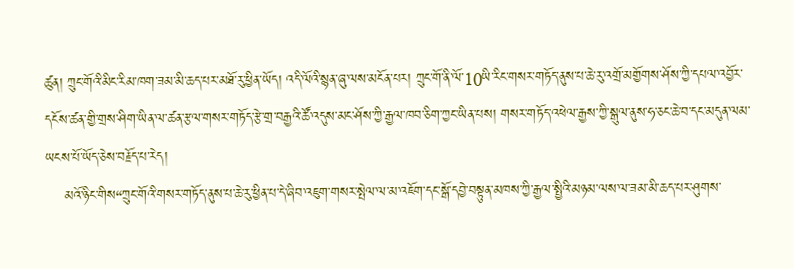ཚུན། ཀྲུང་གོའི་མིང་རིམ་ཁག་ཟམ་མི་ཆད་པར་མཐོ་རུ་ཕྱིན་ཡོད། འདི་ལོའི་སྙན་ཞུ་ལས་མངོན་པར། ཀྲུང་གོ་ནི་ལོ་10ཡི་རིང་གསར་གཏོད་ནུས་པ་ཆེ་རུ་འགྲོ་མགྱོགས་ཤོས་ཀྱི་དཔལ་འབྱོར་དངོས་ཚན་གྱི་གྲས་ཤིག་ཡིན་ལ་ཚན་རྩལ་གསར་གཏོད་རྩེ་གྲ་བརྒྱའི་ཚོ་འདུས་མང་ཤོས་ཀྱི་རྒྱལ་ཁབ་ཅིག་ཀྱང་ཡིན་པས། གསར་གཏོད་འཕེལ་རྒྱས་ཀྱི་སྒུལ་ནུས་ཧ་ཅང་ཆེ་བ་དང་མདུན་ལམ་ཡངས་པོ་ཡོད་ཅེས་བརྗོད་པ་རེད།
    མའོ་ཉིང་གིས“ཀྲུང་གོའི་གསར་གཏོད་ནུས་པ་ཆེ་རུ་ཕྱིན་པ་དེ་ཞིབ་འཇུག་གསར་སྤེལ་ལ་མ་འཇོག་དང་སྒོ་དབྱེ་བསྟུན་མཁས་ཀྱི་རྒྱལ་སྤྱིའི་མཉམ་ལས་ལ་ཟམ་མི་ཆད་པར་ཤུགས་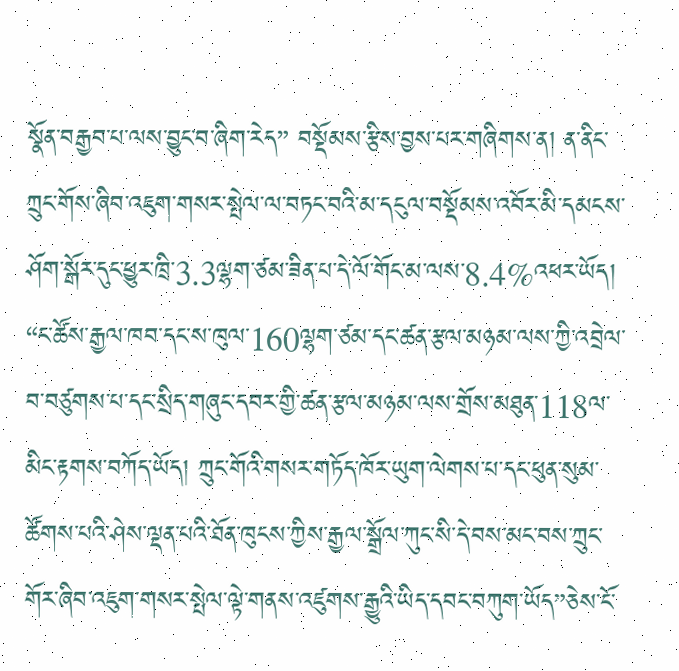སྣོན་བརྒྱབ་པ་ལས་བྱུང་བ་ཞིག་རེད” བསྡོམས་རྩིས་བྱས་པར་གཞིགས་ན། ན་ནིང་ཀྲུང་གོས་ཞིབ་འཇུག་གསར་སྤེལ་ལ་བཏང་བའི་མ་དངུལ་བསྡོམས་འབོར་མི་དམངས་ཤོག་སྒོར་དུང་ཕྱུར་ཁྲི་3.3ལྷག་ཙམ་ཟིན་པ་དེ་ལོ་གོང་མ་ལས་8.4%འཕར་ཡོད། “ང་ཚོས་རྒྱལ་ཁབ་དང་ས་ཁུལ་160ལྷག་ཙམ་དང་ཚན་རྩལ་མཉམ་ལས་ཀྱི་འབྲེལ་བ་བཙུགས་པ་དང་སྲིད་གཞུང་དབར་གྱི་ཚན་རྩལ་མཉམ་ལས་གྲོས་མཐུན་118ལ་མིང་རྟགས་བཀོད་ཡོད། ཀྲུང་གོའི་གསར་གཏོད་ཁོར་ཡུག་ལེགས་པ་དང་ཕུན་སུམ་ཚོགས་པའི་ཤེས་ལྡན་པའི་ཐོན་ཁུངས་ཀྱིས་རྒྱལ་སྒྲོལ་ཀུང་སི་དེ་བས་མང་བས་ཀྲུང་གོར་ཞིབ་འཇུག་གསར་སྤེལ་ལྟེ་གནས་འཛུགས་རྒྱུའི་ཡིད་དབང་བཀུག་ཡོད”ཅེས་ངོ་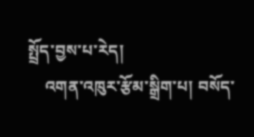སྤྲོད་བྱས་པ་རེད།
    འགན་འཁུར་རྩོམ་སྒྲིག་པ། བསོད་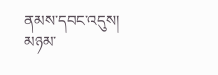ནམས་དབང་འདུས།
མཉམ་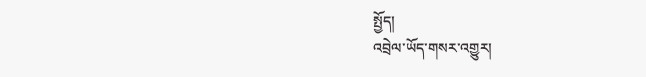སྤྱོད།
འབྲེལ་ཡོད་གསར་འགྱུར།